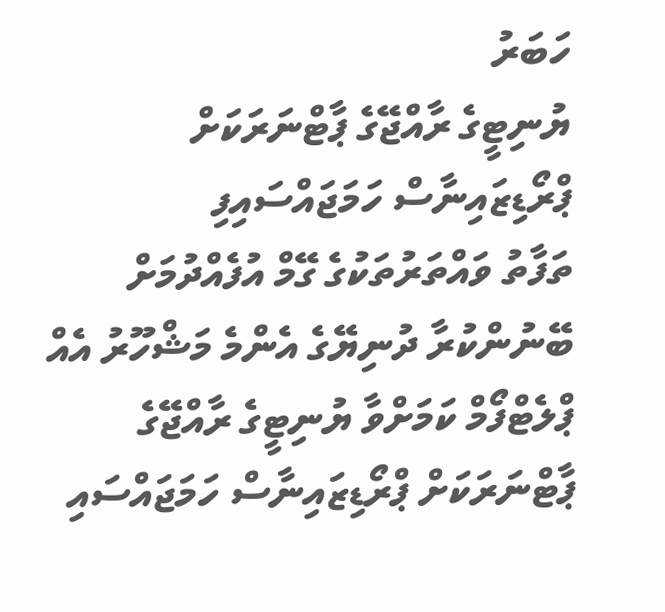ހަބަރު
ޔުނިޓީގެ ރާއްޖޭގެ ޕާޓްނަރަކަށް ޕްރޯޑިޒައިނާސް ހަމަޖައްސައިފި
ތަފާތު ވައްތަރުތަކުގެ ގޭމް އުފެއްދުމަށް ބޭނުންކުރާ ދުނިޔޭގެ އެންމެ މަޝްހޫރު އެއް ޕްލެޓްފޯމް ކަމަށްވާ ޔުނިޓީގެ ރާއްޖޭގެ ޕާޓްނަރަކަށް ޕްރޯޑިޒައިނާސް ހަމަޖައްސައި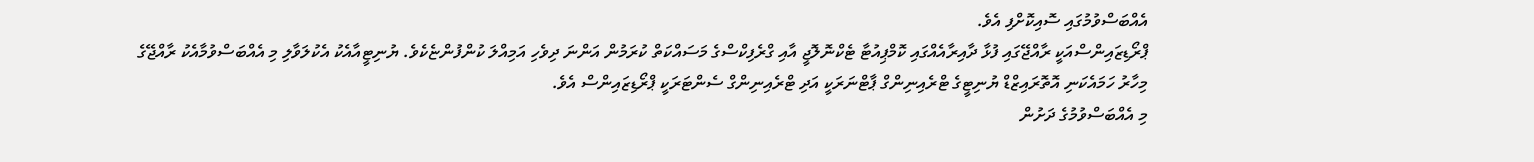އެއްބަސްވުމުގައި ސޮއިކޮށްފި އެވެ.
ޕްރޯޑިޒައިންސްއަކީ ރާއްޖޭގައި ފުޅާ ދާއިރާއެއްގައި ކޮމްޕިއުޓާ ޓެކްނޮލޮޖީ އާއި ގްރެފިކްސްގެ މަސައްކަތް ކުރަމުން އަންނަ ދިވެހި އަމިއްލަ ކުންފުންޏެކެވެ. ޔުނިޓީއާއެކު އެކުލަވާލި މި އެއްބަސްވުމާއެކު ރާއްޖޭގެ މިހާރު ހަމައެކަނި އޮތޮރައިޒްޑް ޔުނިޓީގެ ޓްރެއިނިންގް ޕާޓްނަރަކީ އަދި ޓްރެއިނިންގް ސެންޓަރަކީ ޕްރޯޑިޒައިންސް އެވެ.
މި އެއްބަސްވުމުގެ ދަށުން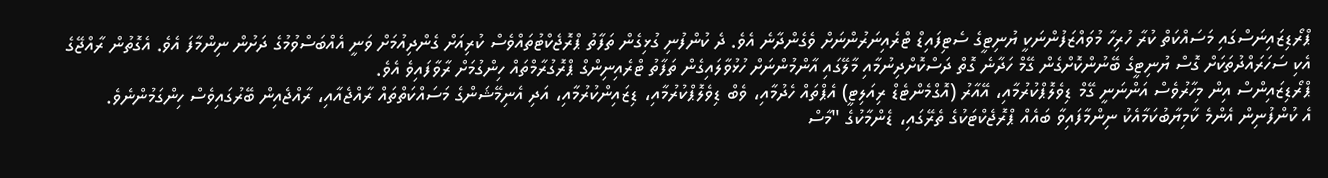ޕްރޯޑިޒައިނަސްގައި މަސައްކަތް ކުރާ ހުރިހާ މުވައްޒަފުންނަކީ ޔުނިޓީގެ ސެޓިފައިޑް ޓްރެއިނަރުންނަށް ވެގެންދާނެ އެވެ. ދެ ކުންފުނި ގުޅިގެން ތަފާތު ޕްރޮޖެކްޓުތައްވެސް ކުރިއަށް ގެންދިއުމަށް ވަނީ އެއްބަސްވުމުގެ ދަށުން ނިންމާފަ އެވެ. އެގޮތުން ރާއްޖޭގެ އެކި ސަހަރައްދުތަކަށް ގޮސް ޔުނިޓީގެ ބޭނުންކޮށްގެން ގޭމް ހަދާނެ ގޮތް ދަސްކޮށްދިނުމާއި މާލޭގައި އާންމުންނަށް ހުޅުވާލައިގެން ތަފާތު ޓްރެއިނިންގް ޕްރޮގުރާމްތައް ހިންގުމަށް ރާވާފައިވެ އެވެ.
ޕްރޯޑިޒައިންސް އިން މިހާރުވެސް އަންނަނީ ގޭމް ޑިވެލޮޕްކުރުމާއި، އޭއާރު (އޮގްމެންޓެޑް ރިއަލިޓީ) އެޕްތައް ހެދުމާއި، ވެބް ޑިވެލޮޕްކުރުމާއި، ޑިޒައިންކުރުމާއި، އަދި އެނިމޭޝަންގެ މަސައްކަތްތައް ރާއްޖެއާއި، ރާއްޖެއިން ބޭރުގައިވެސް ހިންގަމުންނެވެ.
އެ ކުންފުނިން އެންމެ ކާމިޔާބުކަމާއެކު ނިންމާފައިވާ ބައެއް ޕްރޮޖެކްޓަކުގެ ތެރޭގައި، ޑެންމާކުގެ "މާސް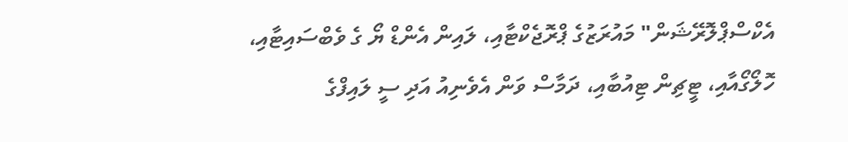އެކްސްޕްލޮރޭޝަން" މައުރަޒުގެ ޕްރޮޖެކްޓާއި، ލައިން އެންޑް ޔޯ ގެ ވެބްސައިޓާއި، ހޮލޯގޯއާއި، ޓީޗިން ޓިއުބާއި، ދަމާސް ވަން އެވެނިއު އަދި ސީ ލައިފްގެ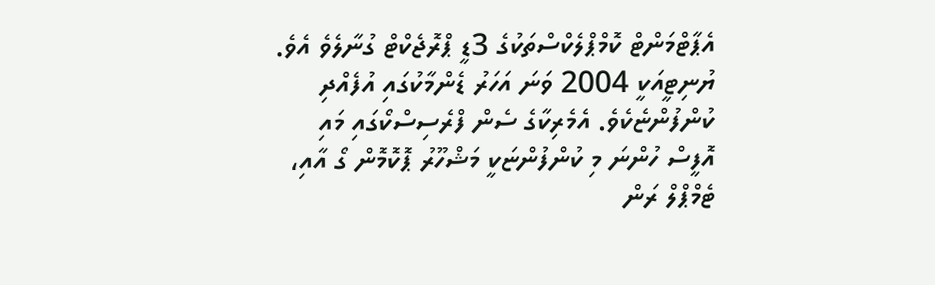އެޕާޓްމަންޓް ކޮމްޕްލެކްސްތަކުގެ 3ޑީ ޕްރޮޖެކްޓް ގުނާލެވެ އެވެ.
ޔުނިޓީއަކީ 2004 ވަނަ އަހަރު ޑެންމާކުގައި އުފެއްދި ކުންފުންޏެކެވެ. އެމެރިކާގެ ސެން ފްރެސިސްކޯގައި މައި އޮފީސް ހުންނަ މި ކުންފުންޏަކީ މަޝްހޫރު ޕޮކޮމޮން ގޯ އާއި، ޓެމްޕްލް ރަން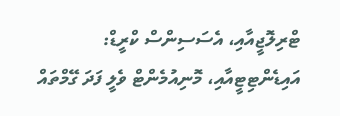ޓްރިލޮޖީއާއި، އެސަސިންސް ކްރީޑް: އައިޑެންޓިޓީއާއި، މޮނިއުމެންޓް ވެލީ ފަދަ ގޭމްތައް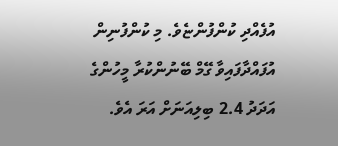އުފެއްދި ކުންފުންޏެވެ. މި ކުންފުނިން އުފައްދާފައިވާ ގޭމް ބޭނުންކުރާ މީހުންގެ އަދަދު 2.4 ބިލިއަނަށް އަރަ އެވެ.